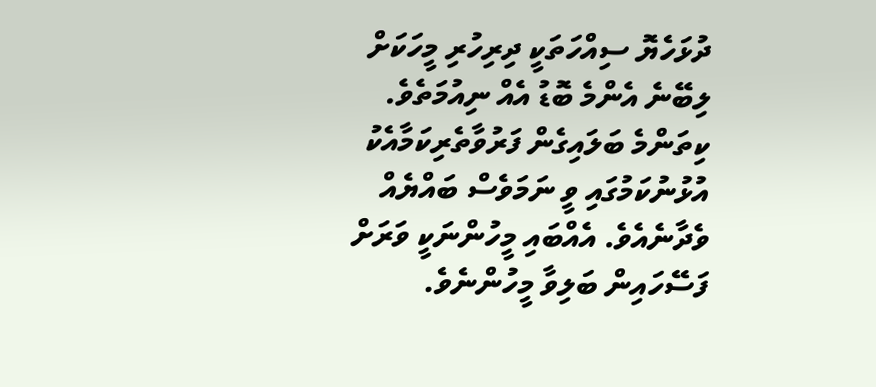ދުޅަހެޔޮ ސިއްހަތަކީ ދިރިހުރި މީހަކަށް ލިބޭނެ އެންމެ ބޮޑު އެއް ނިއުމަތެވެ. ކިތަންމެ ބަލައިގެން ފަރުވާތެރިކަމާއެކު އުޅުނުކަމުގައި ވީ ނަމަވެސް ބައްޔެއް ވެދާނެއެވެ. އެއްބައި މީހުންނަކީ ވަރަށް ފަސޭހައިން ބަލިވާ މީހުންނެވެ.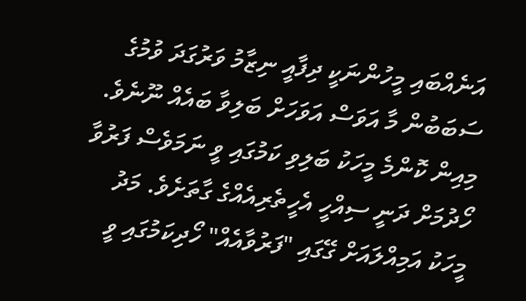އަނެއްބައި މީހުންނަކީ ދިފާއީ ނިޒާމު ވަރުގަދަ ވުމުގެ ސަބަބުން މާ އަވަސް އަވަހަށް ބަލިވާ ބައެއް ނޫނެވެ.
މިއިން ކޮންމެ މީހަކު ބަލިވި ކަމުގައި ވީ ނަމަވެސް ފަރުވާ ހޯދުމަށް ދަނީ ސިއްހީ އެހީތެރިއެއްގެ ގާތަށެވެ. މަދު މީހަކު އަމިއްލައަށް ގޭގައި "ފަރުވާއެއް" ހޯދިކަމުގައި ވީ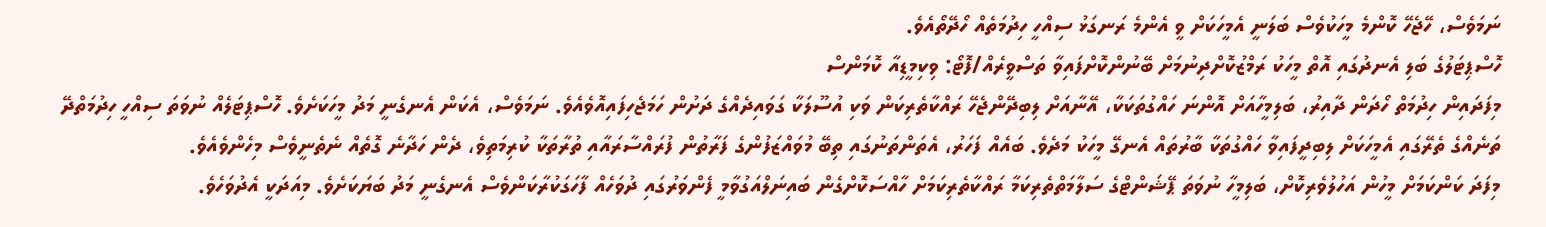ނަމަވެސް، ހޭޖެހޭ ކޮންމެ މީހަކުވެސް ބަލަނީ އެމީހަކަށް ވީ އެންމެ ރަނގަޅު ސިއްހީ ހިދުމަތެއް ހޯދޭތޯއެވެ.
ހޮސްޕިޓަލުގެ ބަލި އެނދުގައި އޮތް މީހަކު ރަމްޒުކޮށްދިނުމަށް ބޭނުންކޮށްފައިވާ ތަސްވީރެއް/ފޮޓޯ: ވިކިމީޑިއާ ކޮމަންސް
މިފަދައިން ހިދުމަތް ހޯދަން ދާއިރު، ބަލިމީހާއަށް އޮންނަ ހައްގުތަކަކާ، އޭނާއަށް ލިބިދޭންޖެހޭ ރައްކާތެރިކަން ވަކި އުސޫލަކާ ގަވައިދެއްގެ ދަށުން ހަމަޖެހިފައިއޮވެއެވެ. ނަމަވެސް، އެކަން އެނގެނީ މަދު މީހަކަށެވެ. ހޮސްޕިޓަލެއް ނުވަތަ ސިއްހީ ހިދުމަތްދޭ ތަނެއްގެ ތެރޭގައި އެމީހަކަށް ލިބިދީފައިވާ ހައްގުތަކާ ބާރުތައް އެނގޭ މީހަކު މަދެވެ. ބައެއް ފަހަރު، އެތަންތަނުގައި ތިބޭ މުވައްޒަފުންގެ ފަރާތުން ފުރައްސާރައާއި ތުރާތަކާ ކުރިމަތިވެ، ދެން ހަދާނެ ގޮތެއް ނެތެނީވެސް މިހެންވެއެވެ.
މިފަދަ ކަންކަމަށް މީހުން އަހުލުވެރިކޮށް، ބަލިމީހާ ނުވަތަ ޕޭޝަންޓްގެ ސަލާމަތްތެރިކަމާ ރައްކާތެރިކަމަށް ހާއްސަކޮށްގެން ބައިނަލްއަގުވާމީ ފެންވަރުގައި ދުވަހެއް ފާހަގަކުރާކަންވެސް އެނގެނީ މަދު ބަޔަކަށެވެ. މިއަދަކީ އެދުވަހެވެ.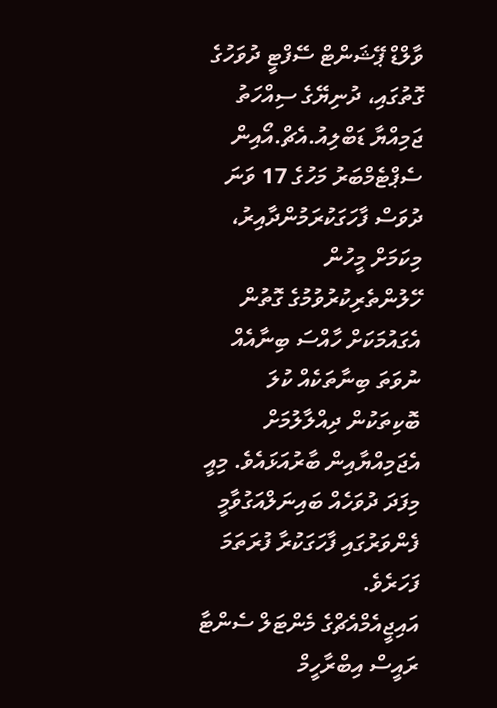ވާލްޑް ޕޭޝަންޓް ސޭފްޓީ ދުވަހުގެ ގޮތުގައި، ދުނިޔޭގެ ސިއްހަތު ޖަމިއްޔާ ޑަބްލިއު.އެޗް.އޯއިން ސެޕްޓެމްބަރު މަހުގެ 17 ވަނަ ދުވަސް ފާހަގަކުރަމުންދާއިރު، މިކަމަށް މީހުން ހޭލުންތެރިކުރުވުމުގެ ގޮތުން އެގައުމަކަށް ހާއްސަ ބިނާއެއް ނުވަތަ ބިނާތަކެއް ކުލަ ބޮކިތަކުން ދިއްލާލުމަށް އެޖަމިއްޔާއިން ބާރުއަޅައެވެ. މިއީ މިފަދަ ދުވަހެއް ބައިނަލްއަގުވާމީ ފެންވަރުގައި ފާހަގަކުރާ ފުރަތަމަ ފަހަރެވެ.
އައިޖީއެމްއެޗްގެ މެންޓަލް ސެންޓާ ރައީސް އިބްރާހީމް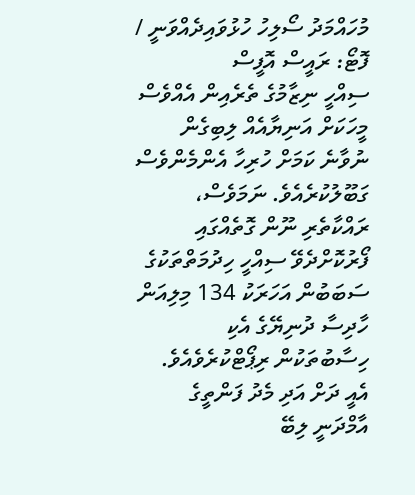މުހައްމަދު ސޯލިހު ހުޅުވައިދެއްވަނީ / ފޮޓޯ: ރައީސް އޮފީސް
ސިއްހީ ނިޒާމުގެ ތެރެއިން އެއްވެސް މީހަކަށް އަނިޔާއެއް ލިބިގެން ނުވާނެ ކަމަށް ހުރިހާ އެންމެންވެސް ގަބޫލުކުރެއެވެ. ނަމަވެސް، ރައްކާތެރި ނޫން ގޮތެއްގައި ފޯރުކޮށްދެވޭ ސިއްހީ ހިދުމަތްތަކުގެ ސަބަބުން އަހަރަކު 134 މިލިއަން ހާދިސާ ދުނިޔޭގެ އެކި ހިސާބުތަކުން ރިޕޯޓްކުރެވެއެވެ. އެއީ ދަށް އަދި މެދު ފަންތީގެ އާމްދަނީ ލިބޭ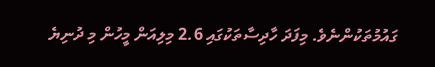ގައުމުތަކުންނެވެ. މިފަދަ ހާދިސާތަކުގައި 2.6 މިލިއަން މީހުން މި ދުނިޔެ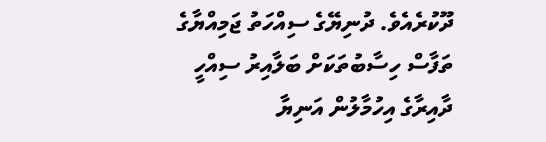ދޫކުރެއެވެ. ދުނިޔޭގެ ސިއްހަތު ޖަމިއްޔާގެ ތަފާސް ހިސާބުތަކަށް ބަލާއިރު ސިއްހީ ދާއިރާގެ އިހުމާލުން އަނިޔާ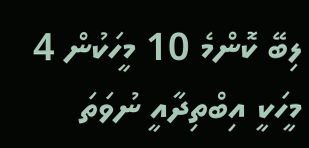ލިބޭ ކޮންމެ 10 މީހަކުން 4 މީހަކީ އިބްތިދާއީ ނުވަތަ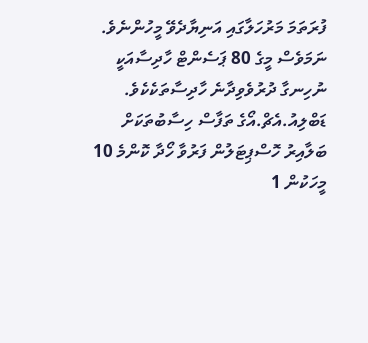ފުރަތަމަ މަރުހަލާގައި އަނިޔާދެވޭ މީހުންނެވެ. ނަމަވެސް މީގެ 80 ޕަސެންޓް ހާދިސާއަކީ ނުހިނގާ ދުރުވެވިދާނެ ހާދިސާތަކެކެވެ. ޑަބްލިއު.އެޗް.އޯގެ ތަފާސް ހިސާބުތަކަށް ބަލާއިރު ހޮސްޕިޓަލުން ފަރުވާ ހޯދާ ކޮންމެ 10 މީހަކުން 1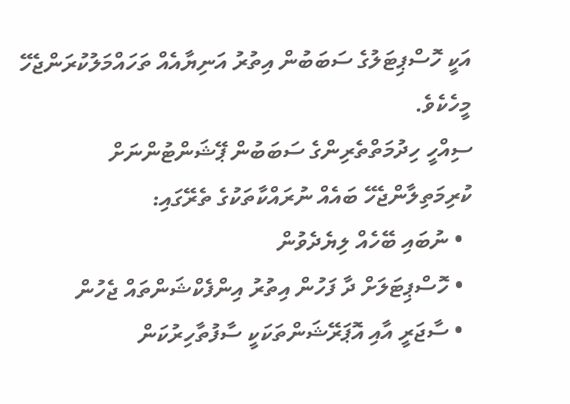އަކީ ހޮސްޕިޓަލުގެ ސަބަބުން އިތުރު އަނިޔާއެއް ތަހައްމަލުކުރަންޖެހޭ މީހެކެވެ.
ސިއްހީ ހިދުމަތްތެރިންގެ ސަބަބުން ޕޭޝަންޓުންނަށް ކުރިމަތިލާންޖެހޭ ބައެއް ނުރައްކާތަކުގެ ތެރޭގައި:
  • ނުބައި ބޭހެއް ލިޔެދެވުން
  • ހޮސްޕިޓަލަށް ދާ ފަހުން އިތުރު އިންފެކްޝަންތައް ޖެހުން
  • ސާޖަރީ އާއި އޮޕަރޭޝަންތަކަކީ ސާފުތާހިރުކަން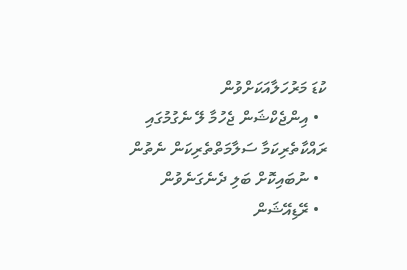ކުޑަ މަރުހަލާއަކަށްވުން
  • އިންޖެކްޝަން ޖެހުމާ ލޭ ނެގުމުގައި ރައްކާތެރިކަމާ ސަލާމަތްތެރިކަން ނެތުން
  • ނުބައިކޮށް ބަލި ދެނެގަނެވުން
  • ރޭޑިއޭޝަން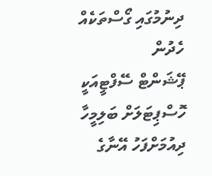ދިނުމުގައި ގޯސްތަކެއް ހެދުން
ޕޭޝަންޓް ސޭފްޓީއަކީ ހޮސްޕިޓަލަށް ބަލިމީހާ ދިއުމަށްފަހު އޭނާގެ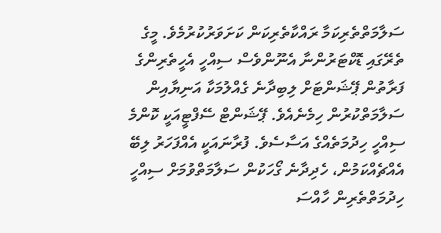ސަލާމަތްތެރިކަމާ ރައްކާތެރިކަން ކަށަވަރުކުރުމެވެ. މީގެ ތެރޭގައި ޑޮކްޓަރުންނާ އެނޫންވެސް ސިއްހީ އެހީތެރިންގެ ފަރާތުން ޕޭޝަންޓަށް ލިބިދާނެ ގެއްލުމަކާ އަނިޔާއިން ސަލާމަތްކުރުން ހިމެނެއެވެ. ޕޭޝަންޓް ސޭފްޓީއަކީ ކޮންމެ ސިއްހީ ހިދުމަތެއްގެ އަސާސެވެ. ފުރާނައަކީ އެއްފަހަރު ލިބޭ އެއްޗެއްކަމުން، ހެދިދާނެ ގޯހަކުން ސަލާމަތްވުމަށް ސިއްހީ ހިދުމަތްތެރިން ހާއްސަ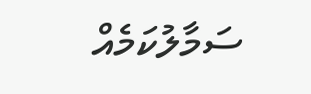ސަމާލުކަމެއް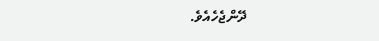ދޭންޖެހެއެވެ.